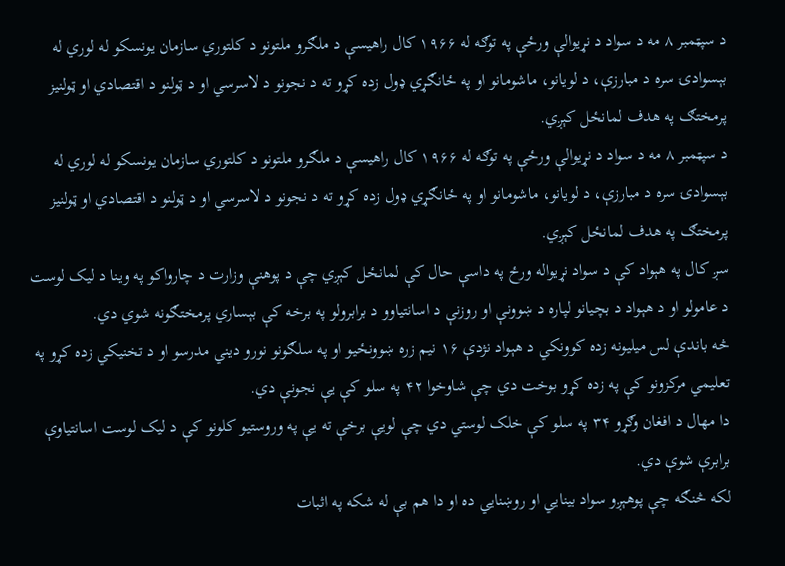د سپټمبر ۸ مه د سواد د نړیوالې ورځې په توګه له ۱۹۶۶ کال راهیسې د ملګرو ملتونو د کلتوري سازمان یونسکو له لوري له بېسوادۍ سره د مبارزې، د لویانو، ماشومانو او په ځانګړي ډول زده کړو ته د نجونو د لاسرسي او د ټولنو د اقتصادي او ټولنیز پرمختګ په هدف لمانځل کېږي.
د سپټمبر ۸ مه د سواد د نړیوالې ورځې په توګه له ۱۹۶۶ کال راهیسې د ملګرو ملتونو د کلتوري سازمان یونسکو له لوري له بېسوادۍ سره د مبارزې، د لویانو، ماشومانو او په ځانګړي ډول زده کړو ته د نجونو د لاسرسي او د ټولنو د اقتصادي او ټولنیز پرمختګ په هدف لمانځل کېږي.
سږ کال په هېواد کې د سواد نړیواله ورځ په داسې حال کې لمانځل کېږي چې د پوهنې وزارت د چارواکو په وینا د لیک لوست د عامولو او د هېواد د بچیانو لپاره د ښوونې او روزنې د اسانتیاوو د برابرولو په برخه کې بېساري پرمختګونه شوي دي.
څه باندې لس میلیونه زده کوونکي د هېواد نژدې ۱۶ نیم زره ښوونځیو او په سلګونو نورو دیني مدرسو او د تخنیکي زده کړو په تعلیمي مرکزونو کې په زده کړو بوخت دي چې شاوخوا ۴۲ په سلو کې یې نجونې دي.
دا مهال د افغان وګړو ۳۴ په سلو کې خلک لوستي دي چې لویې برخې ته یې په وروستیو کلونو کې د لیک لوست اسانتیاوې برابرې شوې دي.
لكه څنګه چې پوهېږو سواد بينايي او روښنايي ده او دا هم بې له شكه په اثبات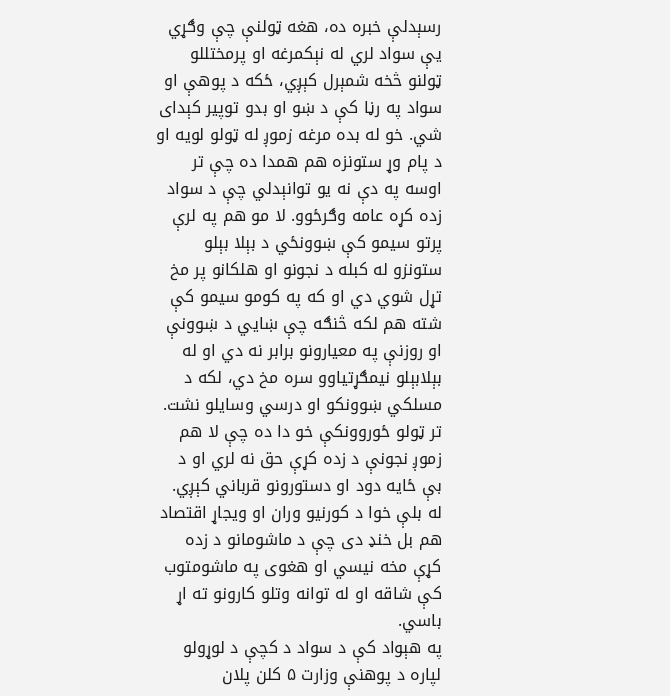رسېدلې خبره ده، هغه ټولنې چې وګړي يې سواد لري له نېكمرغه او پرمختللو ټولنو څخه شمېرل كېږي، ځكه د پوهې او سواد په رڼا كې د ښو او بدو توپير كېداى شي. خو له بده مرغه زموږ له ټولو لويه او د پام وړ ستونزه هم همدا ده چې تر اوسه په دې نه يو توانېدلي چې د سواد زده كړه عامه وګرځوو. لا مو هم په لرې پرتو سيمو كې ښوونځي د بېلا بېلو ستونزو له كبله د نجونو او هلكانو پر مخ تړل شوي دي او كه په كومو سيمو كې شته هم لكه څنګه چې ښايي د ښوونې او روزنې په معيارونو برابر نه دي او له بېلابېلو نيمګړتياوو سره مخ دي، لكه د مسلكي ښوونكو او درسي وسايلو نشت. تر ټولو ځوروونكې خو دا ده چې لا هم زموږ نجونې د زده كړې حق نه لري او د بې ځايه دود او دستورونو قرباني كېږي. له بلې خوا د كورنيو وران او ويجاړ اقتصاد هم بل خنډ دى چې د ماشومانو د زده كړې مخه نيسي او هغوى په ماشومتوب كې شاقه او له توانه وتلو كارونو ته اړ باسي.
په هېواد کې د سواد د کچې د لوړولو لپاره د پوهنې وزارت ۵ کلن پلان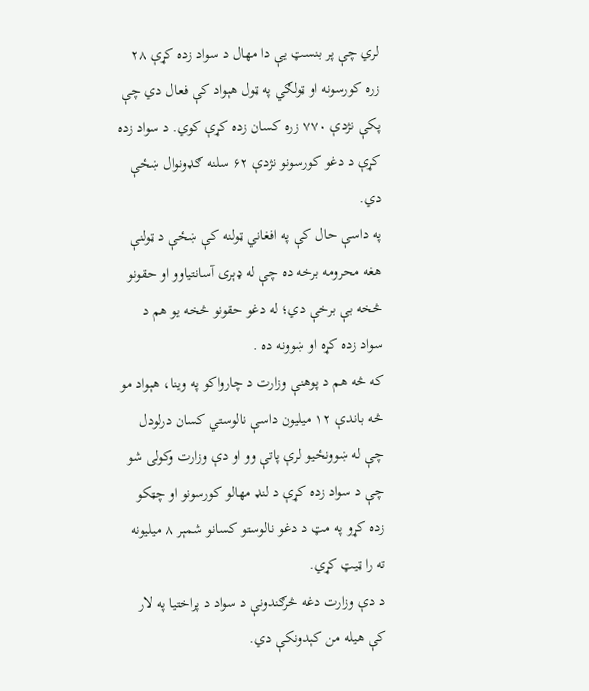لري چې پر بنسټ یې دا مهال د سواد زده کړې ۲۸ زره کورسونه او ټولګي په ټول هېواد کې فعال دي چې پکې نژدې ۷۷۰ زره کسان زده کړې کوي. د سواد زده کړې د دغو کورسونو نژدې ۶۲ سلنه ګډونوال ښځې دي.
په داسې حال کې په افغاني ټولنه کې ښځې د ټولنې هغه محرومه برخه ده چې له ډېری آسانتیاوو او حقونو څخه بې برخې دي؛ له دغو حقونو څخه یو هم د سواد زده کړه او ښوونه ده .
که څه هم د پوهنې وزارت د چارواکو په وینا، هېواد مو څه باندې ۱۲ میلیون داسې نالوستي کسان درلودل چې له ښوونځیو لرې پاتې وو او دې وزارت وکولی شو چې د سواد زده کړې د لنډ مهالو کورسونو او چټکو زده کړو په مټ د دغو نالوستو کسانو شمېر ۸ میلیونه ته را ټیټ کړي.
د دې وزارت دغه څرګندونې د سواد د پراختیا په لار کې هیله من کېدونکې دي.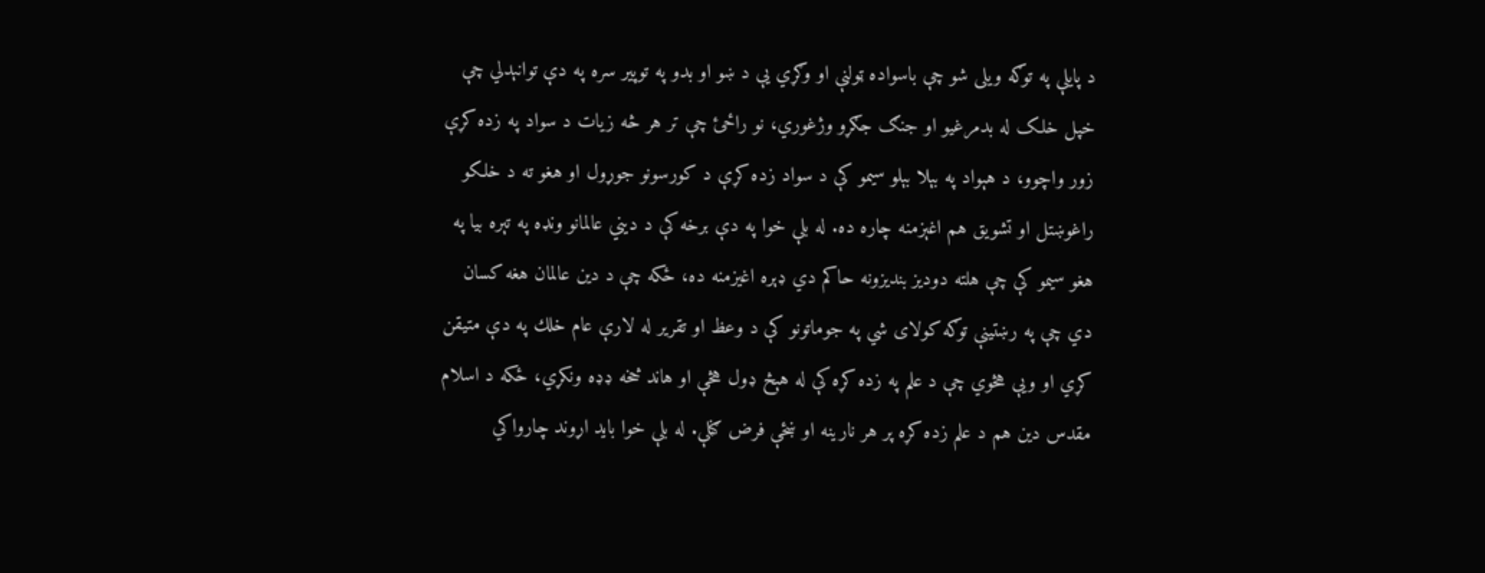د پایلې په توګه ویلی شو چې باسواده ټولنې او وګړي یې د ښو او بدو په توپیر سره په دې توانېدلي چې خپل خلک له بدمرغیو او جنګ جګړو وژغوري، نو راځئ چې تر هر څه زیات د سواد په زده کړې زور واچوو، د هېواد په بېلا بېلو سيمو كې د سواد زده كړې د كورسونو جوړول او هغو ته د خلكو راغوښتل او تشويق هم اغېزمنه چاره ده. له بلې خوا په دې برخه كې د ديني عالمانو ونډه په تېره بيا په هغو سيمو كې چې هلته دوديز بنديزونه حاكم دي ډېره اغيزمنه ده، ځكه چې د دين عالمان هغه كسان دي چې په رښتينې توګه كولاى شي په جوماتونو كې د وعظ او تقرير له لارې عام خلك په دې متيقن كړي او ويې هڅوي چې د علم په زده كړه كې له هېڅ ډول هڅې او هاند څخه ډډه ونكړي، ځكه د اسلام مقدس دين هم د علم زده كړه پر هر نارينه او ښځې فرض ګڼلې. له بلې خوا بايد اړوند چارواكي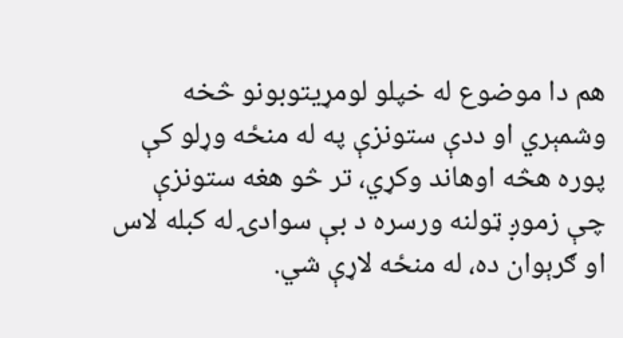هم دا موضوع له خپلو لومړيتوبونو څخه وشمېري او ددې ستونزې په له منځه وړلو كې پوره هڅه اوهاند وكړي، تر څو هغه ستونزې چې زموږ ټولنه ورسره د بې سوادۍ له كبله لاس او ګرېوان ده، له منځه لاړې شي.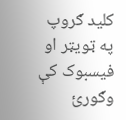کلید ګروپ په ټویټر او فیسبوک کې وګورئ